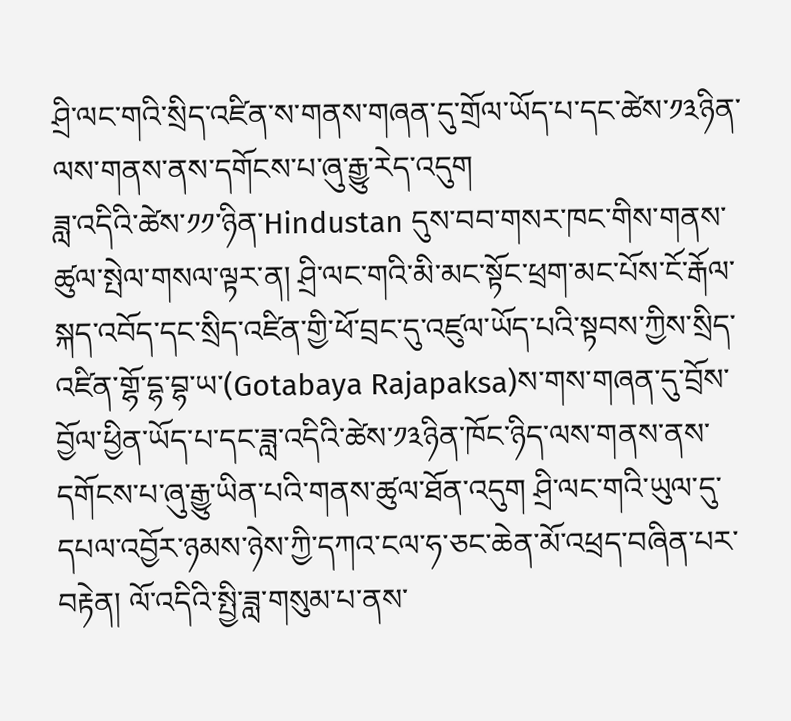ཤྲི་ལང་གའི་སྲིད་འཛིན་ས་གནས་གཞན་དུ་གྲོལ་ཡོད་པ་དང་ཚེས་༡༣ཉིན་ལས་གནས་ནས་དགོངས་པ་ཞུ་རྒྱུ་རེད་འདུག
ཟླ་འདིའི་ཚེས་༡༡་ཉིན་Hindustan དུས་བབ་གསར་ཁང་གིས་གནས་ཚུལ་སྤེལ་གསལ་ལྟར་ན། ཤྲི་ལང་གའི་མི་མང་སྟོང་ཕྲག་མང་པོས་ངོ་རྒོལ་སྐད་འབོད་དང་སྲིད་འཛིན་གྱི་ཕོ་བྲང་དུ་འཛུལ་ཡོད་པའི་སྟབས་ཀྱིས་སྲིད་འཛིན་གྷོ་དྷ་བྷ་ཡ་(Gotabaya Rajapaksa)ས་གས་གཞན་དུ་བྲོས་བྱོལ་ཕྱིན་ཡོད་པ་དང་ཟླ་འདིའི་ཚེས་༡༣ཉིན་ཁོང་ཉིད་ལས་གནས་ནས་དགོངས་པ་ཞུ་རྒྱུ་ཡིན་པའི་གནས་ཚུལ་ཐོན་འདུག ཤྲི་ལང་གའི་ཡུལ་དུ་དཔལ་འབྱོར་ཉམས་ཉེས་ཀྱི་དཀའ་ངལ་ཧ་ཅང་ཆེན་མོ་འཕྲད་བཞིན་པར་བརྟེན། ལོ་འདིའི་སྤྱི་ཟླ་གསུམ་པ་ནས་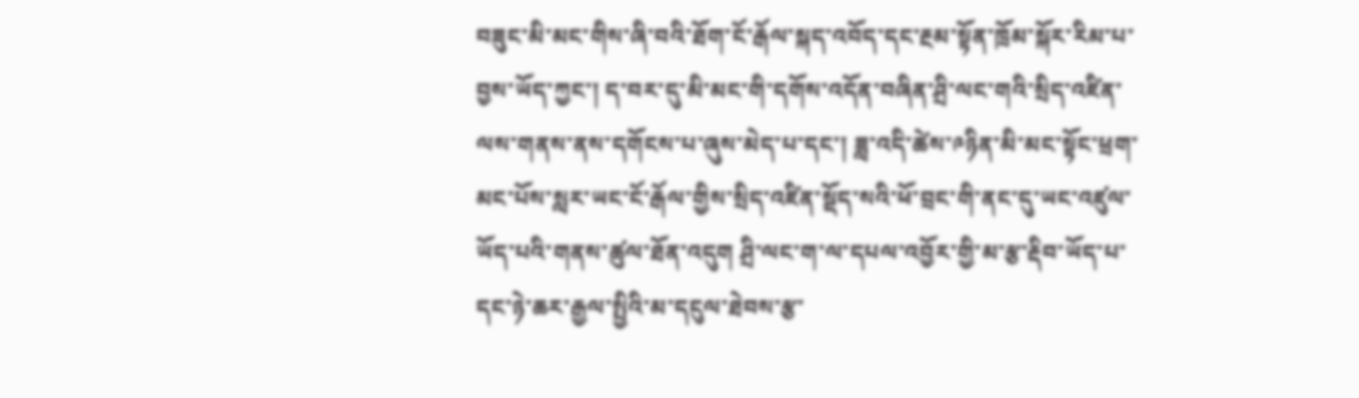བཟུང་མི་མང་གིས་ཞི་བའི་ཐོག་ངོ་རྒོལ་སྐད་འབོད་དང་རྔམ་སྟོན་ཁྲོམ་སྐོར་རིམ་པ་བྱས་ཡོད་ཀྱང་། ད་བར་དུ་མི་མང་གི་དགོས་འདོན་བཞིན་ཤྲི་ལང་གའི་སྲིད་འཛིན་ལས་གནས་ནས་དགོངས་པ་ཞུས་མེད་པ་དང་། ཟླ་འདི་ཚེས་༩ཉིན་མི་མང་སྟོང་ཕྲག་མང་པོས་སླར་ཡང་ངོ་རྒོལ་གྱིས་སྲིད་འཛིན་སྡོད་སའི་ཕོ་བྲང་གི་ནང་དུ་ཡང་འཛུལ་ཡོད་པའི་གནས་ཚུལ་ཐོན་འདུག ཤྲི་ལང་ག་ལ་དཔལ་འབྱོར་གྱི་མ་རྩ་རྡིབ་ཡོད་པ་དང་ཉེ་ཆར་རྒྱལ་སྤྱིའི་མ་དངུལ་ཐེབས་རྩ་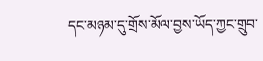དང་མཉམ་དུ་གྲོས་མོལ་བྱས་ཡོད་ཀྱང་གྲུབ་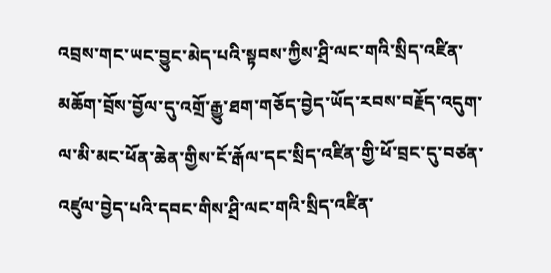འབྲས་གང་ཡང་བྱུང་མེད་པའི་སྟབས་ཀྱིས་ཤྲི་ལང་གའི་སྲིད་འཛིན་མཆོག་བྲོས་བྱོལ་དུ་འགྲོ་རྒྱུ་ཐག་གཅོད་བྱེད་ཡོད་རབས་བརྗོད་འདུག་ལ་མི་མང་ཕོན་ཆེན་གྱིས་ངོ་རྒོལ་དང་སྲིད་འཛིན་གྱི་ཕོ་བྲང་དུ་བཙན་འཛུལ་བྱེད་པའི་དབང་གིས་ཤྲི་ལང་གའི་སྲིད་འཛིན་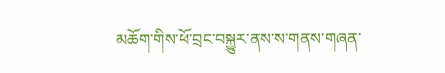མཆོག་གིས་ཕོ་བྲང་བསྐྱུར་ནས་ས་གནས་གཞན་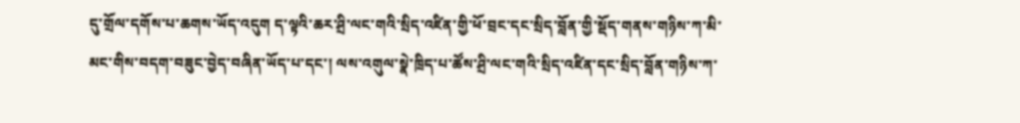དུ་གྲོལ་དགོས་པ་ཆགས་ཡོད་འདུག ད་ལྟའི་ཆར་ཤྲི་ལང་གའི་སྲིད་འཛིན་གྱི་ཕོ་བྲང་དང་སྲིད་བློན་གྱི་སྡོད་གནས་གཉིས་ཀ་མི་མང་གིས་བདག་བཟུང་བྱེད་བཞིན་ཡོད་པ་དང་། ལས་འགུལ་སྣེ་ཁྲིད་པ་ཚོས་ཤྲི་ལང་གའི་སྲིད་འཛིན་དང་སྲིད་བློན་གཉིས་ཀ་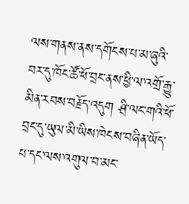ལས་གནས་ནས་དགོངས་པ་མ་ཞུའི་བར་དུ་ཁོང་ཚོ་ཕོ་བྲང་ནས་ཕྱི་ལ་འགྲོ་རྒྱུ་མིན་རབས་བརྗོད་འདུག ཤྲི་ལང་གའི་ཕོ་བྲང་དུ་ཡུལ་མི་ཡིས་ཁེངས་བཞིན་ཡོད་པ་དང་ལས་འགུལ་བ་མང་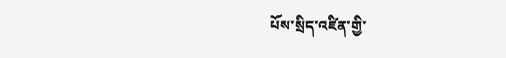པོས་སྲིད་འཛིན་གྱི་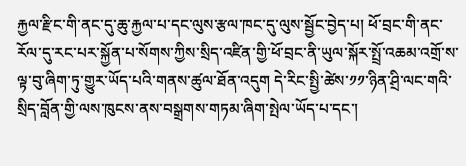རྐྱལ་རྫིང་གི་ནང་དུ་ཆུ་རྐྱལ་པ་དང་ལུས་རྩལ་ཁང་དུ་ལུས་སྦྱོང་བྱེད་པ། ཕོ་བྲང་གི་ནང་རོལ་དུ་རང་པར་སྐྱོན་པ་སོགས་ཀྱིས་སྲིད་འཛིན་གྱི་ཕོ་བྲང་ནི་ཡུལ་སྐོར་སྤྲོ་འཆམ་འགྲོ་ས་ལྟ་བུ་ཞིག་ཏུ་གྱུར་ཡོད་པའི་གནས་ཚུལ་ཐོན་འདུག དེ་རིང་སྤྱི་ཚེས་༡༡་ཉིན་ཤྲི་ལང་གའི་སྲིད་བློན་གྱི་ལས་ཁུངས་ནས་བསྒྲགས་གཏམ་ཞིག་སྤེལ་ཡོད་པ་དང་།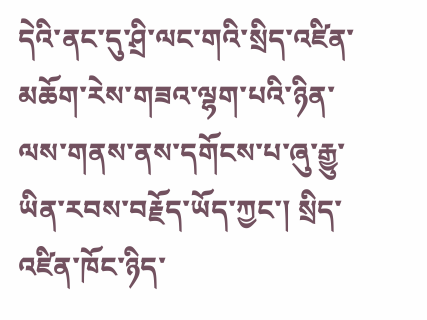དེའི་ནང་དུ་ཤྲི་ལང་གའི་སྲིད་འཛིན་མཆོག་རེས་གཟའ་ལྷག་པའི་ཉིན་ལས་གནས་ནས་དགོངས་པ་ཞུ་རྒྱུ་ཡིན་རབས་བརྗོད་ཡོད་ཀྱང་། སྲིད་འཛིན་ཁོང་ཉིད་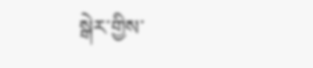སྒེར་གྱིས་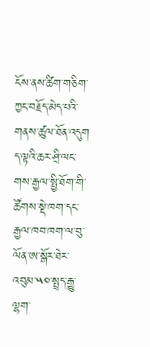ངོས་ནས་ཚིག་གཅིག་ཀྱང་བརྗོད་མེད་པའི་གནས་ཚུལ་ཐོན་འདུག ད་ལྟའི་ཆར་ཤྲི་ལང་གས་རྒྱལ་སྤྱི་ཐོག་གི་ཚོགས་སྡེ་ཁག་དང་རྒྱལ་ཁབ་ཁག་ལ་བུ་ལོན་ཨ་སྒོར་ཐེར་འབུམ་༥༠་སྤྲད་རྒྱུ་ལྷག་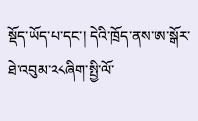སྡོད་ཡོད་པ་དང་། དེའི་ཁྲོད་ནས་ཨ་སྒོར་ཐེ་འབུམ་༢༨ཞིག་སྤྱི་ལོ་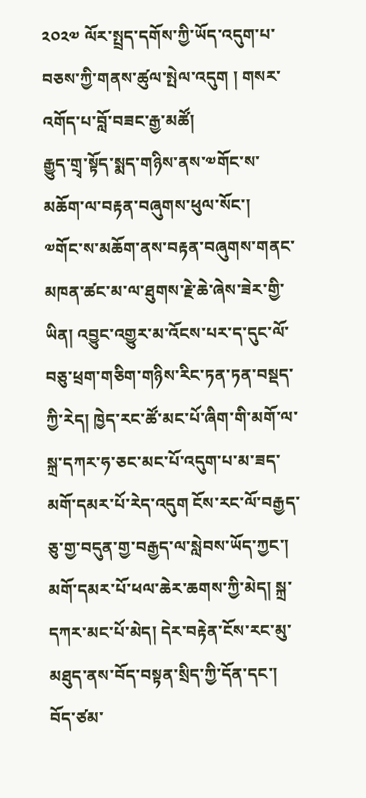༢༠༢༧ ལོར་སྤྲད་དགོས་ཀྱི་ཡོད་འདུག་པ་བཅས་ཀྱི་གནས་ཚུལ་སྤེལ་འདུག ། གསར་འགོད་པ་བློ་བཟང་རྒྱ་མཚོ།
རྒྱུད་གྲྭ་སྟོད་སྨད་གཉིས་ནས་༧གོང་ས་མཆོག་ལ་བརྟན་བཞུགས་ཕུལ་སོང་།
༧གོང་ས་མཆོག་ནས་བརྟན་བཞུགས་གནང་མཁན་ཚང་མ་ལ་ཐུགས་རྗེ་ཆེ་ཞེས་ཟེར་གྱི་ཡིན། འབྱུང་འགྱུར་མ་འོངས་པར་ད་དུང་ལོ་བཅུ་ཕྲག་གཅིག་གཉིས་རིང་ཏན་ཏན་བསྡད་ཀྱི་རེད། ཁྱེད་རང་ཚོ་མང་པོ་ཞིག་གི་མགོ་ལ་སྐྲ་དཀར་ཧ་ཅང་མང་པོ་འདུག་པ་མ་ཟད་མགོ་དམར་པོ་རེད་འདུག ངོས་རང་ལོ་བརྒྱད་ཅུ་གྱ་བདུན་གྱ་བརྒྱད་ལ་སླེབས་ཡོད་ཀྱང་། མགོ་དམར་པོ་ཕལ་ཆེར་ཆགས་ཀྱི་མེད། སྐྲ་དཀར་མང་པོ་མེད། དེར་བརྟེན་ངོས་རང་མུ་མཐུད་ནས་བོད་བསྟན་སྲིད་ཀྱི་དོན་དང་། བོད་ཙམ་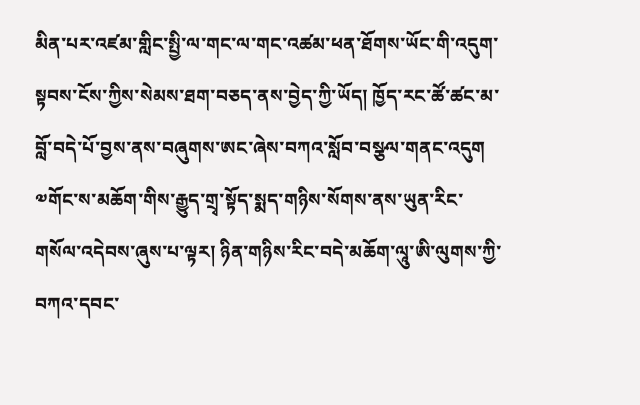མིན་པར་འཛམ་གླིང་སྤྱི་ལ་གང་ལ་གང་འཚམ་ཕན་ཐོགས་ཡོང་གི་འདུག་སྟབས་ངོས་ཀྱིས་སེམས་ཐག་བཅད་ནས་བྱེད་ཀྱི་ཡོད། ཁྱོད་རང་ཚོ་ཚང་མ་བློ་བདེ་པོ་བྱས་ནས་བཞུགས་ཨང་ཞེས་བཀའ་སློབ་བསྩལ་གནང་འདུག  ༧གོང་ས་མཆོག་གིས་རྒྱུད་གྲྭ་སྟོད་སྨད་གཉིས་སོགས་ནས་ཡུན་རིང་གསོལ་འདེབས་ཞུས་པ་ལྟར། ཉིན་གཉིས་རིང་བདེ་མཆོག་ལཱུ་ཨི་ལུགས་ཀྱི་བཀའ་དབང་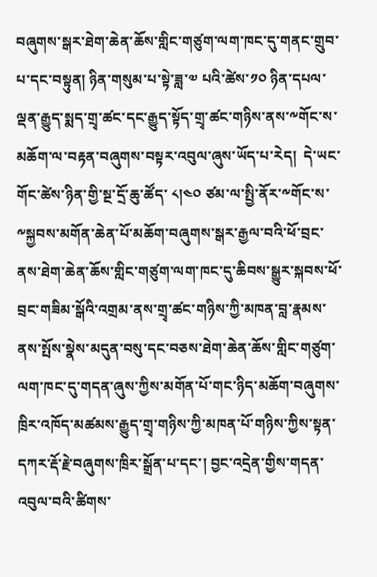བཞུགས་སྒར་ཐེག་ཆེན་ཆོས་གླིང་གཙུག་ལག་ཁང་དུ་གནང་གྲུབ་པ་དང་བསྟུན། ཉིན་གསུམ་པ་སྟེ་ཟླ་༧ པའི་ཚེས་༡༠ ཉིན་དཔལ་ལྡན་རྒྱུད་སྨད་གྲྭ་ཚང་དང་རྒྱུད་སྟོད་གྲྭ་ཚང་གཉིས་ནས་༸གོང་ས་མཆོག་ལ་བརྟན་བཞུགས་བསྟར་འབུལ་ཞུས་ཡོད་པ་རེད།  དེ་ཡང་གོང་ཚེས་ཉིན་གྱི་སྔ་དྲོ་ཆུ་ཚོད་ ༨།༤༠ ཙམ་ལ་སྤྱི་ནོར་༸གོང་ས་༸སྐྱབས་མགོན་ཆེན་པོ་མཆོག་བཞུགས་སྒར་རྒྱལ་བའི་ཕོ་བྲང་ནས་ཐེག་ཆེན་ཆོས་གླིང་གཙུག་ལག་ཁང་དུ་ཆིབས་སྒྱུར་སྐབས་ཕོ་བྲང་གཟིམ་སྒོའི་འགྲམ་ནས་གྲྭ་ཚང་གཉིས་ཀྱི་མཁན་བླ་རྣམས་ནས་སྤོས་སྣེས་མདུན་བསུ་དང་བཅས་ཐེག་ཆེན་ཆོས་གླིང་གཙུག་ལག་ཁང་དུ་གདན་ཞུས་ཀྱིས་མགོན་པོ་གང་ཉིད་མཆོག་བཞུགས་ཁྲིར་འཁོད་མཚམས་རྒྱུད་གྲྭ་གཉིས་ཀྱི་མཁན་པོ་གཉིས་ཀྱིས་སྟན་དཀར་རྡོ་རྗེ་བཞུགས་ཁྲིར་སྒྲོན་པ་དང་། བྱང་འདྲེན་གྱིས་གདན་འབུལ་བའི་ཚིགས་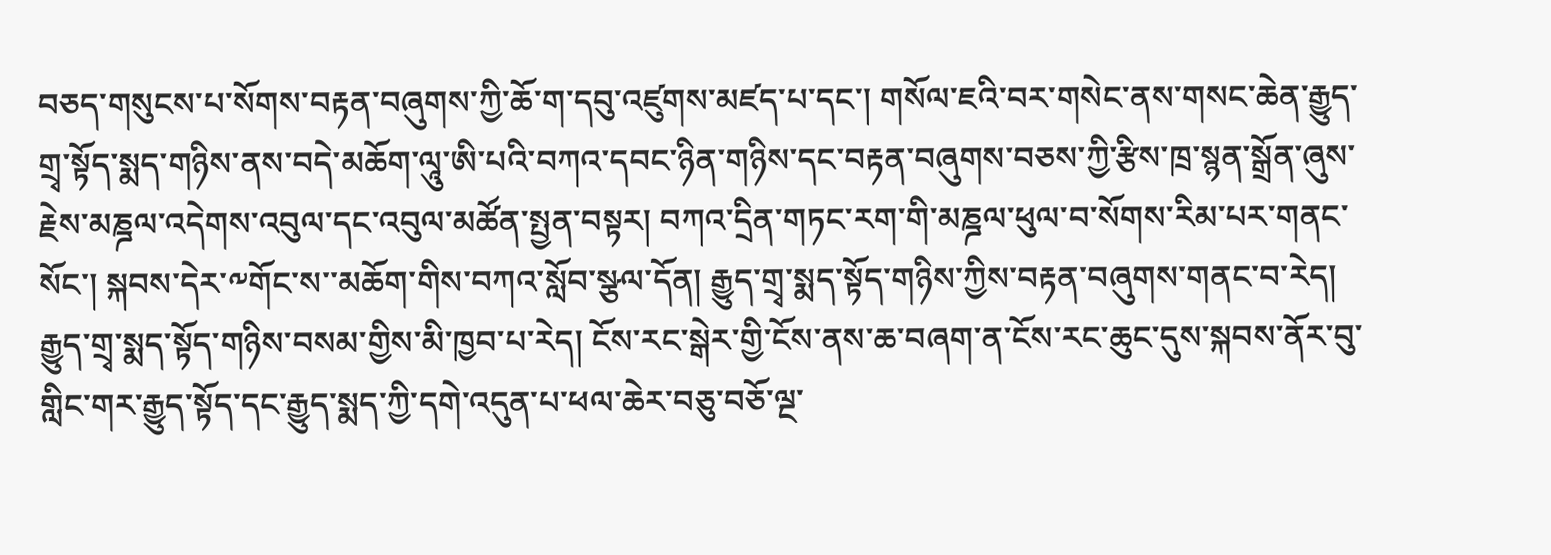བཅད་གསུངས་པ་སོགས་བརྟན་བཞུགས་ཀྱི་ཆོ་ག་དབུ་འཛུགས་མཛད་པ་དང་། གསོལ་ཇའི་བར་གསེང་ནས་གསང་ཆེན་རྒྱུད་གྲྭ་སྟོད་སྨད་གཉིས་ནས་བདེ་མཆོག་ལཱུ་ཨི་པའི་བཀའ་དབང་ཉིན་གཉིས་དང་བརྟན་བཞུགས་བཅས་ཀྱི་རྩིས་ཁྲ་སྙན་སྒྲོན་ཞུས་རྗེས་མཎྜལ་འདེགས་འབུལ་དང་འབུལ་མཚོན་སྤྱན་བསྟར། བཀའ་དྲིན་གཏང་རག་གི་མཎྜལ་ཕུལ་བ་སོགས་རིམ་པར་གནང་སོང་། སྐབས་དེར་༸གོང་ས་་མཆོག་གིས་བཀའ་སློབ་སྩལ་དོན། རྒྱུད་གྲྭ་སྨད་སྟོད་གཉིས་ཀྱིས་བརྟན་བཞུགས་གནང་བ་རེད། རྒྱུད་གྲྭ་སྨད་སྟོད་གཉིས་བསམ་གྱིས་མི་ཁྱབ་པ་རེད། ངོས་རང་སྒེར་གྱི་ངོས་ནས་ཆ་བཞག་ན་ངོས་རང་ཆུང་དུས་སྐབས་ནོར་བུ་གླིང་གར་རྒྱུད་སྟོད་དང་རྒྱུད་སྨད་ཀྱི་དགེ་འདུན་པ་ཕལ་ཆེར་བཅུ་བཅོ་ལྔ་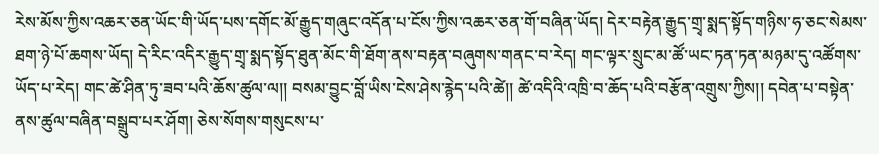རེས་མོས་ཀྱིས་འཆར་ཅན་ཡོང་གི་ཡོད་པས་དགོང་མོ་རྒྱུད་གཞུང་འདོན་པ་ངོས་ཀྱིས་འཆར་ཅན་གོ་བཞིན་ཡོད། དེར་བརྟེན་རྒྱུད་གྲྭ་སྨད་སྟོད་གཉིས་ཧ་ཅང་སེམས་ཐག་ཉེ་པོ་ཆགས་ཡོད། དེ་རིང་འདིར་རྒྱུད་གྲྭ་སྨད་སྟོད་ཐུན་མོང་གི་ཐོག་ནས་བརྟན་བཞུགས་གནང་བ་རེད། གང་ལྟར་སྲུང་མ་ཚོ་ཡང་ཏན་ཏན་མཉམ་དུ་འཚོགས་ཡོད་པ་རེད། གང་ཚེ་ཤིན་ཏུ་ཟབ་པའི་ཆོས་ཚུལ་ལ།། བསམ་བྱུང་བློ་ཡིས་ངེས་ཤེས་རྙེད་པའི་ཚེ།། ཚེ་འདིའི་འཁྲི་བ་ཆོད་པའི་བརྩོན་འགྲུས་ཀྱིས།། དབེན་པ་བསྟེན་ནས་ཚུལ་བཞིན་བསྒྲུབ་པར་ཤོག། ཅེས་སོགས་གསུངས་པ་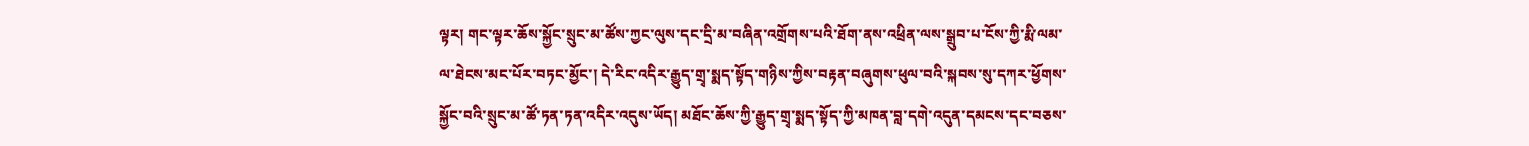ལྟར། གང་ལྟར་ཆོས་སྐྱོང་སྲུང་མ་ཚོས་ཀྱང་ལུས་དང་དྲི་མ་བཞིན་འགྲོགས་པའི་ཐོག་ནས་འཕྲིན་ལས་སྒྲུབ་པ་ངོས་ཀྱི་རྨི་ལམ་ལ་ཐེངས་མང་པོར་བཏང་མྱོང་། དེ་རིང་འདིར་རྒྱུད་གྲྭ་སྨད་སྟོད་གཉིས་ཀྱིས་བརྟན་བཞུགས་ཕུལ་བའི་སྐབས་སུ་དཀར་ཕྱོགས་སྐྱོང་བའི་སྲུང་མ་ཚོ་ཏན་ཏན་འདིར་འདུས་ཡོད། མཐོང་ཆོས་ཀྱི་རྒྱུད་གྲྭ་སྨད་སྟོད་ཀྱི་མཁན་བླ་དགེ་འདུན་དམངས་དང་བཅས་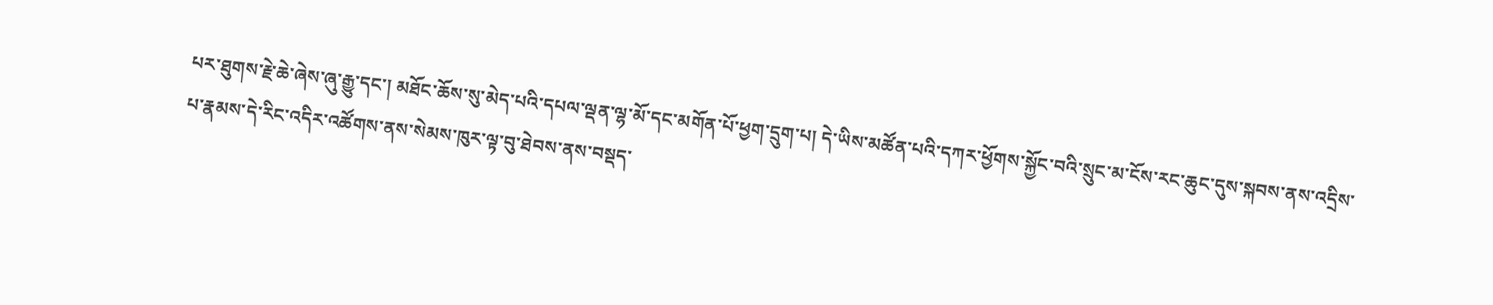པར་ཐུགས་རྗེ་ཆེ་ཞེས་ཞུ་རྒྱུ་དང་། མཐོང་ཆོས་སུ་མེད་པའི་དཔལ་ལྡན་ལྷ་མོ་དང་མགོན་པོ་ཕྱག་དྲུག་པ། དེ་ཡིས་མཚོན་པའི་དཀར་ཕྱོགས་སྐྱོང་བའི་སྲུང་མ་ངོས་རང་ཆུང་དུས་སྐབས་ནས་འདྲིས་པ་རྣམས་དེ་རིང་འདིར་འཚོགས་ནས་སེམས་ཁུར་ལྟ་བུ་ཐེབས་ནས་བསྡད་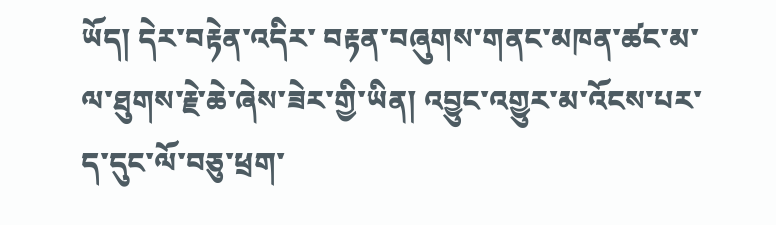ཡོད། དེར་བརྟེན་འདིར་ བརྟན་བཞུགས་གནང་མཁན་ཚང་མ་ལ་ཐུགས་རྗེ་ཆེ་ཞེས་ཟེར་གྱི་ཡིན། འབྱུང་འགྱུར་མ་འོངས་པར་ད་དུང་ལོ་བཅུ་ཕྲག་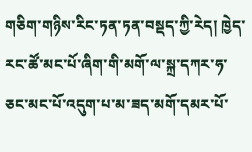གཅིག་གཉིས་རིང་ཏན་ཏན་བསྡད་ཀྱི་རེད། ཁྱེད་རང་ཚོ་མང་པོ་ཞིག་གི་མགོ་ལ་སྐྲ་དཀར་ཧ་ཅང་མང་པོ་འདུག་པ་མ་ཟད་མགོ་དམར་པོ་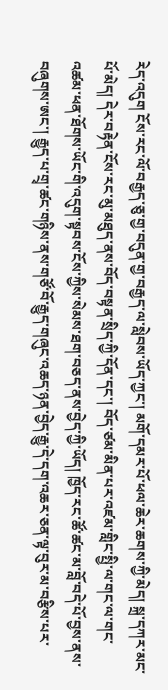རེད་འདུག ངོས་རང་ལོ་བརྒྱད་ཅུ་གྱ་བདུན་གྱ་བརྒྱད་ལ་སླེབས་ཡོད་ཀྱང་། མགོ་དམར་པོ་ཕལ་ཆེར་ཆགས་ཀྱི་མེད། སྐྲ་དཀར་མང་པོ་མེད། དེར་བརྟེན་ངོས་རང་མུ་མཐུད་ནས་བོད་བསྟན་སྲིད་ཀྱི་དོན་དང་། བོད་ཙམ་མིན་པར་འཛམ་གླིང་སྤྱི་ལ་གང་ལ་གང་འཚམ་ཕན་ཐོགས་ཡོང་གི་འདུག་སྟབས་ངོས་ཀྱིས་སེམས་ཐག་བཅད་ནས་བྱེད་ཀྱི་ཡོད། ཁྱོད་རང་ཚོ་ཚང་མ་བློ་བདེ་པོ་བྱས་ནས་བཞུགས་ཨང་། རྒྱུད་པ་གྲྭ་ཚང་གཉིས་ནས་གཙོ་བོ་རྒྱུད་གཞུང་འཆད་ཉན་བྱེད་རྒྱུ་དེ་དག་འཆར་ཅན་ལྟ་བུར་མ་བརྩིས་པར་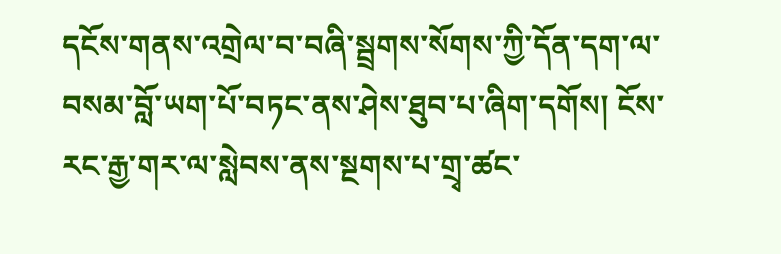དངོས་གནས་འགྲེལ་བ་བཞི་སྦྲགས་སོགས་ཀྱི་དོན་དག་ལ་བསམ་བློ་ཡག་པོ་བཏང་ནས་ཤེས་ཐུབ་པ་ཞིག་དགོས། ངོས་རང་རྒྱ་གར་ལ་སླེབས་ནས་སྔགས་པ་གྲྭ་ཚང་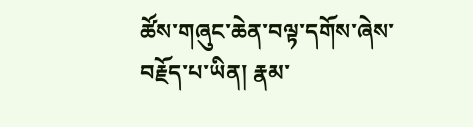ཚོས་གཞུང་ཆེན་བལྟ་དགོས་ཞེས་བརྗོད་པ་ཡིན། རྣམ་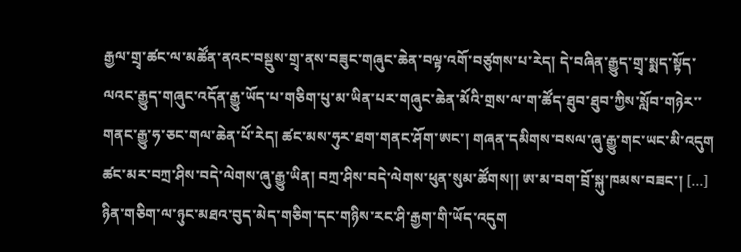རྒྱལ་གྲྭ་ཚང་ལ་མཚོན་ནའང་བསྡུས་གྲྭ་ནས་བཟུང་གཞུང་ཆེན་བལྟ་འགོ་བཙུགས་པ་རེད། དེ་བཞིན་རྒྱུད་གྲྭ་སྨད་སྟོད་ལའང་རྒྱུད་གཞུང་འདོན་རྒྱུ་ཡོད་པ་གཅིག་པུ་མ་ཡིན་པར་གཞུང་ཆེན་མོའི་གྲས་ལ་ག་ཚོད་ཐུབ་ཐུབ་ཀྱིས་སློབ་གཉེར་་གནང་རྒྱུ་ཧ་ཅང་གལ་ཆེན་པོ་རེད། ཚང་མས་ཧུར་ཐག་གནང་ཤོག་ཨང་། གཞན་དམིགས་བསལ་ཞུ་རྒྱུ་གང་ཡང་མི་འདུག ཚང་མར་བཀྲ་ཤིས་བདེ་ལེགས་ཞུ་རྒྱུ་ཡིན། བཀྲ་ཤིས་བདེ་ལེགས་ཕུན་སུམ་ཚོགས།། ཨ་མ་བག་བྲོ་སྐུ་ཁམས་བཟང་། […]
ཉིན་གཅིག་ལ་ཉུང་མཐའ་བུད་མེད་གཅིག་དང་གཉིས་རང་ཤི་རྒྱག་གི་ཡོད་འདུག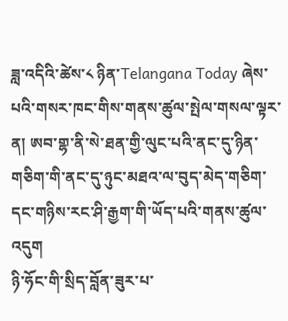ཟླ་འདིའི་ཚེས་༨ ཉིན་Telangana Today ཞེས་པའི་གསར་ཁང་གིས་གནས་ཚུལ་སྤེལ་གསལ་ལྟར་ན། ཨབ་གྷ་ནི་སེ་ཐན་གྱི་ལུང་པའི་ནང་དུ་ཉིན་གཅིག་གི་ནང་དུ་ཉུང་མཐའ་ལ་བུད་མེད་གཅིག་དང་གཉིས་རང་ཤི་རྒྱག་གི་ཡོད་པའི་གནས་ཚུལ་འདུག
ཉི་ཧོང་གི་སྲིད་བློན་ཟུར་པ་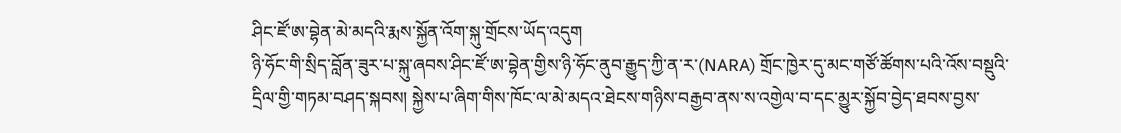ཤིང་ཛོ་ཨ་བྷེན་མེ་མདའི་རྨས་སྐྱོན་འོག་སྐུ་གྲོངས་ཡོད་འདུག
ཉི་ཧོང་གི་སྲིད་བློན་ཟུར་པ་སྐུ་ཞབས་ཤིང་ཛོ་ཨ་བྷེན་གྱིས་ཉི་ཧོང་ནུབ་རྒྱུད་ཀྱི་ན་ར་(NARA) གྲོང་ཁྱེར་དུ་མང་གཙོ་ཚོགས་པའི་འོས་བསྡུའི་དྲིལ་གྱི་གཏམ་བཤད་སྐབས། སྐྱེས་པ་ཞིག་གིས་ཁོང་ལ་མེ་མདའ་ཐེངས་གཉིས་བརྒྱབ་ནས་ས་འགྱེལ་བ་དང་མྱུར་སྐྱོབ་བྱེད་ཐབས་བྱས་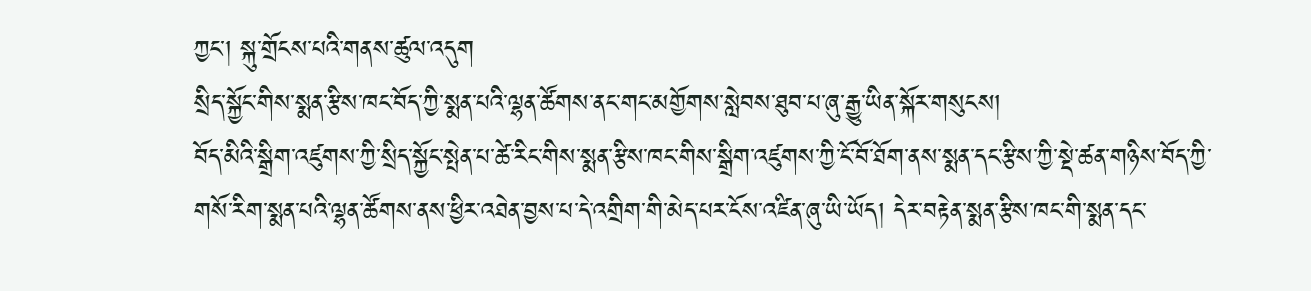ཀྱང་། སྐུ་གྲོངས་པའི་གནས་ཚུལ་འདུག
སྲིད་སྐྱོང་གིས་སྨན་རྩིས་ཁང་བོད་ཀྱི་སྨན་པའི་ལྷན་ཚོགས་ནང་གང་མགྱོགས་སླེབས་ཐུབ་པ་ཞུ་རྒྱུ་ཡིན་སྐོར་གསུངས།
བོད་མིའི་སྒྲིག་འཛུགས་ཀྱི་སྲིད་སྐྱོང་སྤེན་པ་ཚེ་རིང་གིས་སྨན་རྩིས་ཁང་གིས་སྒྲིག་འཛུགས་ཀྱི་ངོ་བོ་ཐོག་ནས་སྨན་དང་རྩིས་ཀྱི་སྡེ་ཚན་གཉིས་བོད་ཀྱི་གསོ་རིག་སྨན་པའི་ལྷན་ཚོགས་ནས་ཕྱིར་འཐེན་བྱས་པ་དེ་འགྲིག་གི་མེད་པར་ངོས་འཛིན་ཞུ་ཡི་ཡོད། དེར་བརྟེན་སྨན་རྩིས་ཁང་གི་སྨན་དང་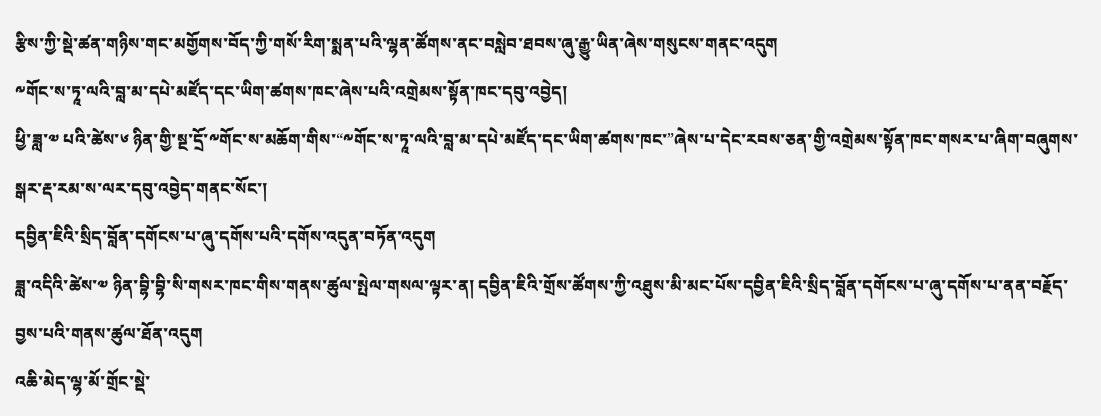རྩིས་ཀྱི་སྡེ་ཚན་གཉིས་གང་མགྱོགས་བོད་ཀྱི་གསོ་རིག་སྨན་པའི་ལྷན་ཚོགས་ནང་བསླེབ་ཐབས་ཞུ་རྒྱུ་ཡིན་ཞེས་གསུངས་གནང་འདུག
༸གོང་ས་ཏཱ་ལའི་བླ་མ་དཔེ་མཛོད་དང་ཡིག་ཚགས་ཁང་ཞེས་པའི་འགྲེམས་སྟོན་ཁང་དབུ་འབྱེད།
ཕྱི་ཟླ་༧ པའི་ཚེས་༦ ཉིན་གྱི་སྔ་དྲོ་༸གོང་ས་མཆོག་གིས་“༸གོང་ས་ཏཱ་ལའི་བླ་མ་དཔེ་མཛོད་དང་ཡིག་ཚགས་ཁང་”ཞེས་པ་དེང་རབས་ཅན་གྱི་འགྲེམས་སྟོན་ཁང་གསར་པ་ཞིག་བཞུགས་སྒར་རྡ་རམ་ས་ལར་དབུ་འབྱེད་གནང་སོང་།
དབྱིན་ཇིའི་སྲིད་བློན་དགོངས་པ་ཞུ་དགོས་པའི་དགོས་འདུན་བཏོན་འདུག
ཟླ་འདིའི་ཚེས་༧ ཉིན་བྷི་བྷི་སི་གསར་ཁང་གིས་གནས་ཚུལ་སྤེལ་གསལ་ལྟར་ན། དབྱིན་ཇིའི་གྲོས་ཚོགས་ཀྱི་འཐུས་མི་མང་པོས་དབྱིན་ཇིའི་སྲིད་བློན་དགོངས་པ་ཞུ་དགོས་པ་ནན་བརྗོད་བྱས་པའི་གནས་ཚུལ་ཐོན་འདུག
འཆི་མེད་ལྷ་མོ་གྲོང་སྡེ་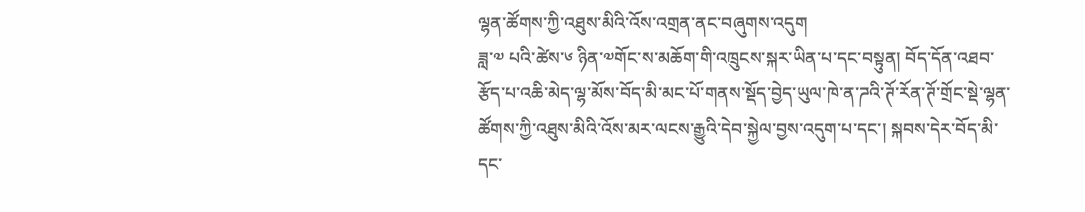ལྷན་ཚོགས་ཀྱི་འཐུས་མིའི་འོས་འགྲན་ནང་བཞུགས་འདུག
ཟླ་༧ པའི་ཚེས་༦ ཉིན་༧གོང་ས་མཆོག་གི་འཁྲུངས་སྐར་ཡིན་པ་དང་བསྟུན། བོད་དོན་འཐབ་རྩོད་པ་འཆི་མེད་ལྷ་མོས་བོད་མི་མང་པོ་གནས་སྡོད་བྱེད་ཡུལ་ཁེ་ན་ཌའི་ཊོ་རོན་ཊོ་གྲོང་སྡེ་ལྷན་ཚོགས་ཀྱི་འཐུས་མིའི་འོས་མར་ལངས་རྒྱུའི་དེབ་སྐྱེལ་བྱས་འདུག་པ་དང་། སྐབས་དེར་བོད་མི་དང་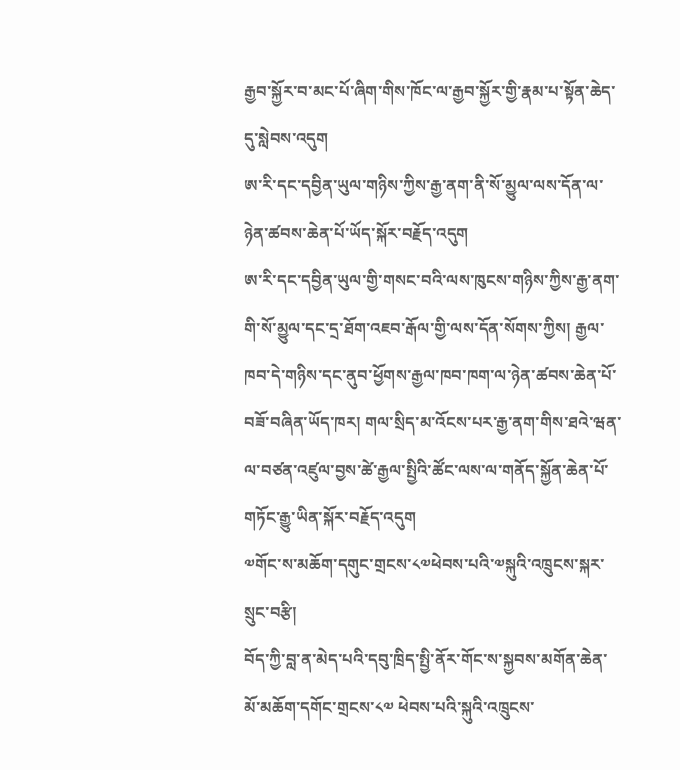རྒྱབ་སྐྱོར་བ་མང་པོ་ཞིག་གིས་ཁོང་ལ་རྒྱབ་སྐྱོར་གྱི་རྣམ་པ་སྟོན་ཆེད་དུ་སླེབས་འདུག
ཨ་རི་དང་དབྱིན་ཡུལ་གཉིས་ཀྱིས་རྒྱ་ནག་ནི་སོ་མྱུལ་ལས་དོན་ལ་ཉེན་ཚབས་ཆེན་པོ་ཡོད་སྐོར་བརྗོད་འདུག
ཨ་རི་དང་དབྱིན་ཡུལ་གྱི་གསང་བའི་ལས་ཁུངས་གཉིས་ཀྱིས་རྒྱ་ནག་གི་སོ་མྱུལ་དང་དྲ་ཐོག་འཇབ་རྒོལ་གྱི་ལས་དོན་སོགས་ཀྱིས། རྒྱལ་ཁབ་དེ་གཉིས་དང་ནུབ་ཕྱོགས་རྒྱལ་ཁབ་ཁག་ལ་ཉེན་ཚབས་ཆེན་པོ་བཟོ་བཞིན་ཡོད་ཁར། གལ་སྲིད་མ་འོངས་པར་རྒྱ་ནག་གིས་ཐའེ་ཝན་ལ་བཙན་འཛུལ་བྱས་ཚེ་རྒྱལ་སྤྱིའི་ཚོང་ལས་ལ་གནོད་སྐྱོན་ཆེན་པོ་གཏོང་རྒྱུ་ཡིན་སྐོར་བརྗོད་འདུག
༧གོང་ས་མཆོག་དགུང་གྲངས་༨༧ཕེབས་པའི་༧སྐུའི་འཁྲུངས་སྐར་སྲུང་བརྩི།
བོད་ཀྱི་བླ་ན་མེད་པའི་དབུ་ཁྲིད་སྤྱི་ནོར་གོང་ས་སྐྱབས་མགོན་ཆེན་མོ་མཆོག་དགོང་གྲངས་༨༧ ཕེབས་པའི་སྐུའི་འཁྲུངས་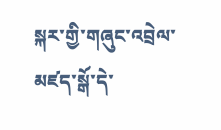སྐར་གྱི་གཞུང་འབྲེལ་མཛད་སྒོ་དེ་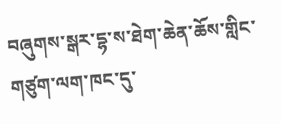བཞུགས་སྒར་དྷ་ས་ཐེག་ཆེན་ཆོས་གླིང་གཙུག་ལག་ཁང་དུ་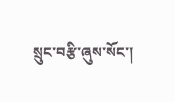སྲུང་བརྩི་ཞུས་སོང་།